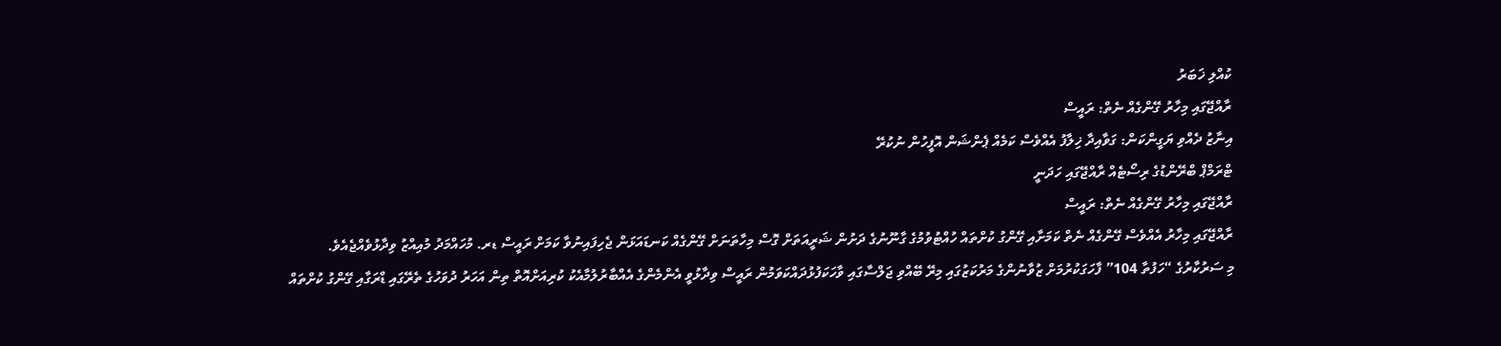ކުއްލި ޚަބަރު
ރާއްޖޭގައި މިހާރު ގޭންގެއް ނެތް: ރައީސް
އިނާޒު ދެއްވި ޔަގީންކަން: ގަވާއިދާ ޚިލާފު އެއްވެސް ކަމެއް ޕެންޝަން އޮފީހުން ނުކުރޭ
ޓްރަމްޕް ބްރޭންޑުގެ ރިސޯޓެއް ރާއްޖޭގައި ހަދަނީ
ރާއްޖޭގައި މިހާރު ގޭންގެއް ނެތް: ރައީސް
ރާއްޖޭގައި މިހާރު އެއްވެސް ގޭންގެއް ނެތް ކަމަށާއި ގޭންގު ކުށްތައް ހުއްޓުވުމުގެ ގާނޫނުގެ ދަށުން ޝަރީއަތަށް ގޮސް މިހާތަނަށް ގޭންގެއް ކަނޑައަޅަން ޖެހިފައިނުވާ ކަމަށް ރައީސް ޑރ. މުހައްމަދު މުއިއްޒު ވިދާޅުވެއްޖެއެވެ.
މި ސަރުކާރުގެ “ހަފުތާ 104” ފާހަގަކުރުމަށް ޒުވާނުންގެ މަރުކަޒުގައި މިރޭ ބޭއްވި ޖަލްސާގައި ވާހަކަފުޅުދައްކަވަމުން ރައީސް ވިދާޅުވީ އެންމެންގެ އެއްބާރުލުމާއެކު ކުރިއަށްއޮތް ތިން އަހަރު ދުވަހުގެ ތެރޭގައި ޑްރަގާއި ގޭންގު ކުށްތައް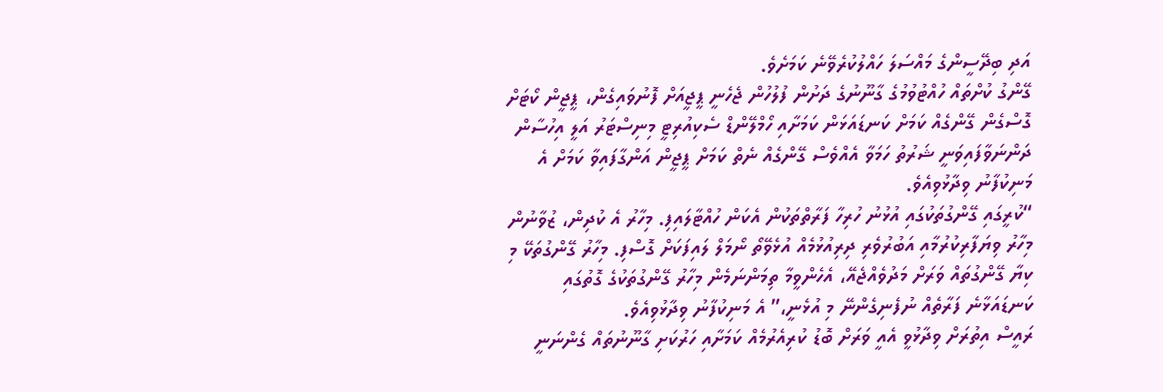އަދި ބިދޭސީންގެ މައްސަލަ ހައްލުކުރެވޭނެ ކަމަށެވެ.
ގޭންގު ކުށްތައް ހުއްޓުވުމުގެ ގާނޫނުގެ ދަށުން ފުލުހުން ޖެހެނީ ޕީޖީއަށް ފޮނުވައިގެން، ޕީޖީން ކޯޓަށް ގޮސްގެން ގޭންގެއް ކަމަށް ކަނޑައަޅަން ކަމަށާއި ހޯމްލޭންޑް ސެކިއުރިޓީ މިނިސްޓަރު އަލީ އިހުސާން ދަންނަވާފައިވަނީ ޝަރުތު ހަމަވާ އެއްވެސް ގޭންގެއް ނެތް ކަމަށް ޕީޖީން އަންގާފައިވާ ކަމަށް އެ މަނިކުފާނު ވިދާޅުވިއެވެ.
“ކުރީގައި ގޭންގުތަކުގައި އުޅުނު ހުރިހާ ފަރާތްތަކުން އެކަން ހުއްޓާލައިފި. މިހާރު އެ ކުދިން، ޒުވާނުން މިހާރު ވިޔަފާރިކުރުމާއި އަބުރުވެރި ދިރިއުޅުމެއް އުޅެވޭތޯ ނޯމަލް ލައިފަކަށް ގޮސްފި. މިހާރު ގޭންގުތަކޭ މި ކިޔާ ގޭންގުތައް ވަރަށް މަދުވެއްޖެއޭ، އެހެންވީމާ ތިމަންނަމެން މިހާރު ގޭންގުތަކުގެ ގޮތުގައި ކަނޑައަޅާނެ ފަރާތެއް ނުފެނިގެންނޭ މި އުޅެނީ،” އެ މަނިކުފާނު ވިދާޅުވިއެވެ.
ރައީސް އިތުރަށް ވިދާޅުވީ އެއީ ވަރަށް ބޮޑު ކުރިއެރުމެއް ކަމަށާއި ހަރުކަށި ގާނޫނުތައް ގެންނަނީ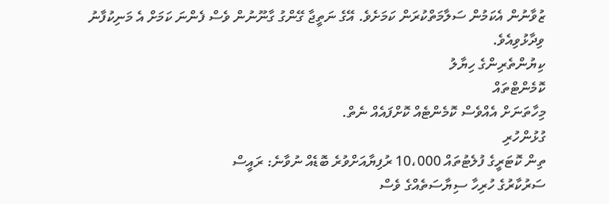ޒުވާނުން އެކަމުން ސަލާމަތްކުރަން ކަމަށެވެ. އޭގެ ނަތީޖާ ގޭންގު ގާނޫނުން ވެސް ފެންނަ ކަމަށް އެ މަނިކުފާނު ވިދާޅުވިއެވެ.
ކިޔުންތެރިންގެ ހިޔާލު
ކޮމެންޓްތައް
މިހާތަނަށް އެއްވެސް ކޮމެންޓެއް ކޮށްފައެއް ނެތް.
ގުޅުންހުރި
ތިން ކޮޓަރީގެ ފުލެޓުތައް 10،000 ރުފިޔާއަށްވުރެ ބޮޑެއް ނުވާނެ: ރައީސް
ސަރުކާރުގެ ހުރިހާ ސިޔާސަތެއްގެ ވެސް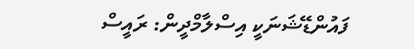ފައުންޑޭޝަނަކީ އިސްލާމްދީން: ރައީސް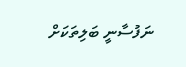ނަފުސާނީ ބަލިތަކަށް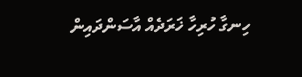ހިނގާ ހުރިހާ ޚަރަދެއް އާސަންދައިން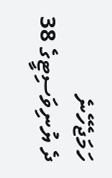ހަމަޖެހޭނެ
ދެ ޔުނިވަސިޓީގެ 38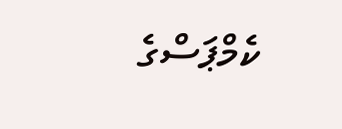ކެމްޕަސްގެ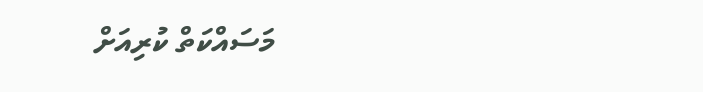މަސައްކަތް ކުރިއަށް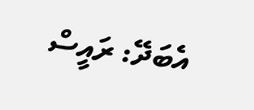އެބަދޭ: ރައީސް